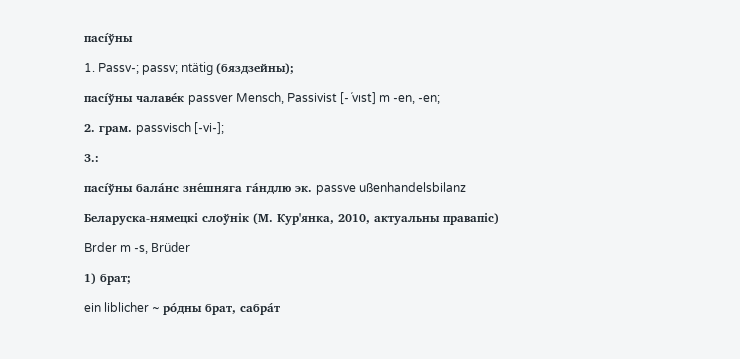пасі́ўны

1. Passv-; passv; ntätig (бяздзейны);

пасі́ўны чалаве́к passver Mensch, Passivist [-´vıst] m -en, -en;

2. грам. passvisch [-vi-];

3.:

пасі́ўны бала́нс зне́шняга га́ндлю эк. passve ußenhandelsbilanz

Беларуска-нямецкі слоўнік (М. Кур'янка, 2010, актуальны правапіс)

Brder m -s, Brüder

1) брат;

ein liblicher ~ ро́дны брат, сабра́т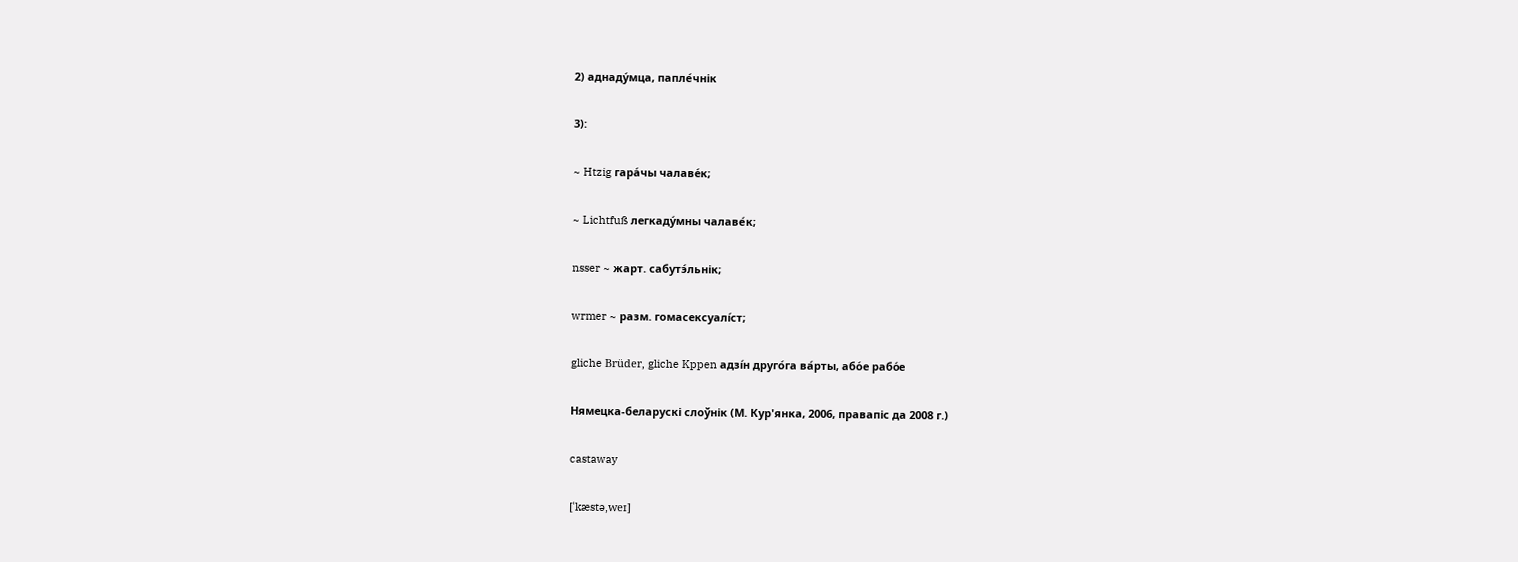2) аднаду́мца, папле́чнік

3):

~ Htzig гара́чы чалаве́к;

~ Lichtfuß легкаду́мны чалаве́к;

nsser ~ жарт. сабутэ́льнік;

wrmer ~ разм. гомасексуалі́ст;

gliche Brüder, gliche Kppen адзі́н друго́га ва́рты, або́е рабо́е

Нямецка-беларускі слоўнік (М. Кур'янка, 2006, правапіс да 2008 г.)

castaway

[ˈkæstə,weɪ]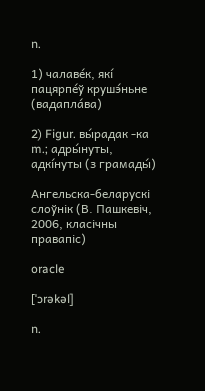n.

1) чалаве́к, які́ пацярпе́ў крушэ́ньне (вадапла́ва)

2) Figur. вы́радак -ка m.; адры́нуты, адкі́нуты (з грамады́)

Ангельска-беларускі слоўнік (В. Пашкевіч, 2006, класічны правапіс)

oracle

[ˈɔrəkəl]

n.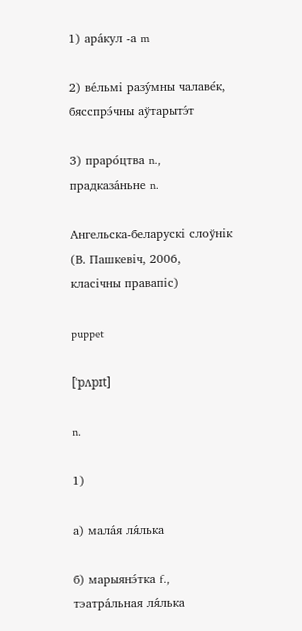1) ара́кул -а m

2) ве́льмі разу́мны чалаве́к, бясспрэ́чны аўтарытэ́т

3) праро́цтва n., прадказа́ньне n.

Ангельска-беларускі слоўнік (В. Пашкевіч, 2006, класічны правапіс)

puppet

[ˈpʌpɪt]

n.

1)

а) мала́я ля́лька

б) марыянэ́тка f., тэатра́льная ля́лька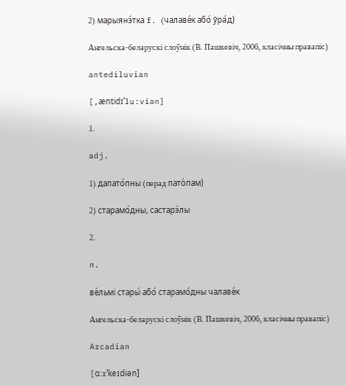2) марыянэ́тка f. (чалаве́к або́ ўра́д)

Ангельска-беларускі слоўнік (В. Пашкевіч, 2006, класічны правапіс)

antediluvian

[,æntidɪˈlu:viən]

1.

adj.

1) дапато́пны (перад пато́пам)

2) старамо́дны, састарэ́лы

2.

n.

ве́льмі стары́ або́ старамо́дны чалаве́к

Ангельска-беларускі слоўнік (В. Пашкевіч, 2006, класічны правапіс)

Arcadian

[ɑ:rˈkeɪdiən]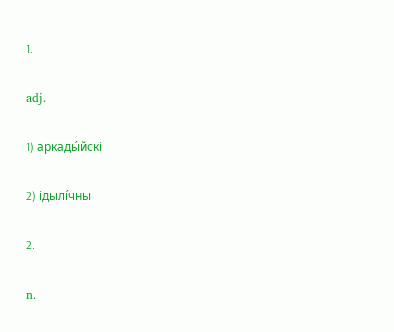1.

adj.

1) аркады́йскі

2) ідылі́чны

2.

n.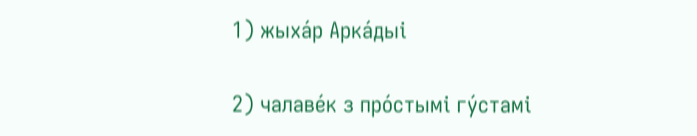1) жыха́р Арка́дыі

2) чалаве́к з про́стымі гу́стамі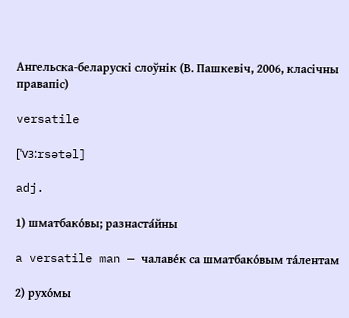Ангельска-беларускі слоўнік (В. Пашкевіч, 2006, класічны правапіс)

versatile

[ˈvɜ:rsətəl]

adj.

1) шматбако́вы; разнаста́йны

a versatile man — чалаве́к са шматбако́вым та́лентам

2) рухо́мы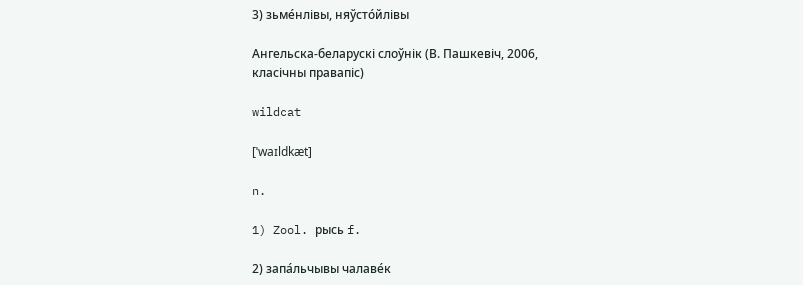3) зьме́нлівы, няўсто́йлівы

Ангельска-беларускі слоўнік (В. Пашкевіч, 2006, класічны правапіс)

wildcat

[ˈwaɪldkæt]

n.

1) Zool. рысь f.

2) запа́льчывы чалаве́к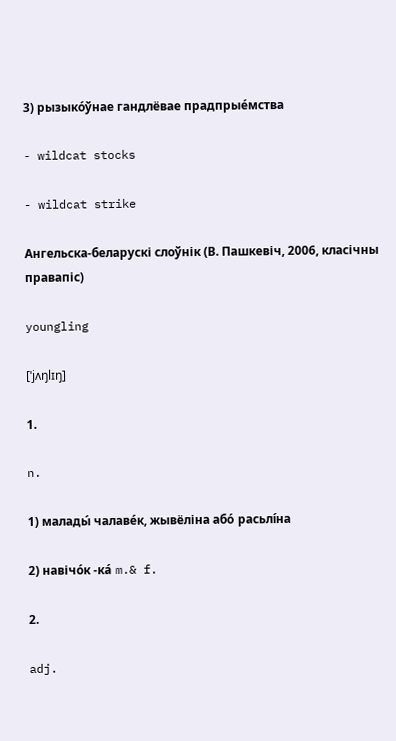3) рызыко́ўнае гандлёвае прадпрые́мства

- wildcat stocks

- wildcat strike

Ангельска-беларускі слоўнік (В. Пашкевіч, 2006, класічны правапіс)

youngling

[ˈjʌŋlɪŋ]

1.

n.

1) малады́ чалаве́к, жывёліна або́ расьлі́на

2) навічо́к -ка́ m.& f.

2.

adj.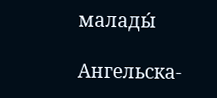малады́

Ангельска-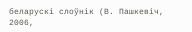беларускі слоўнік (В. Пашкевіч, 2006,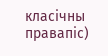класічны правапіс)